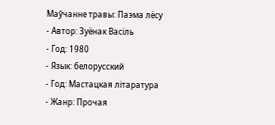Маўчанне травы: Паэма лёсу
- Автор: Зуёнак Васіль
- Год: 1980
- Язык: белорусский
- Год: Мастацкая літаратура
- Жанр: Прочая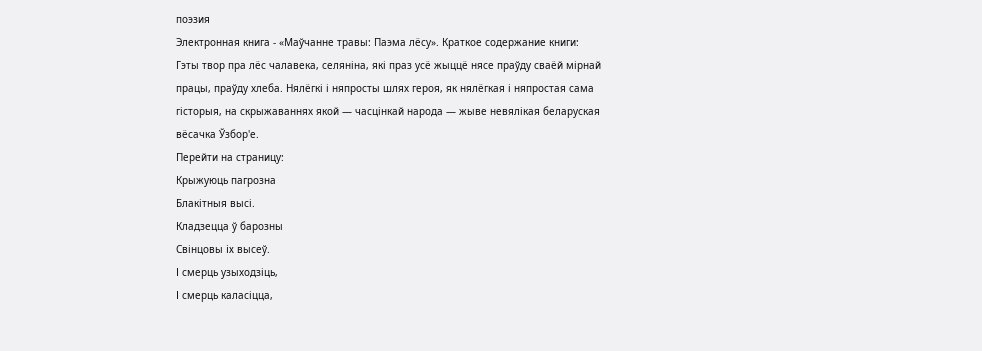поэзия
Электронная книга - «Маўчанне травы: Паэма лёсу». Краткое содержание книги:
Гэты твор пра лёс чалавека, селяніна, які праз усё жыццё нясе праўду сваёй мірнай працы, праўду хлеба. Нялёгкі і няпросты шлях героя, як нялёгкая і няпростая сама гісторыя, на скрыжаваннях якой — часцінкай народа — жыве невялікая беларуская вёсачка Ўзбор'е.
Перейти на страницу:
Крыжуюць пагрозна
Блакітныя высі.
Кладзецца ў барозны
Свінцовы ix высеў.
I смерць узыходзіць,
I смерць каласіцца,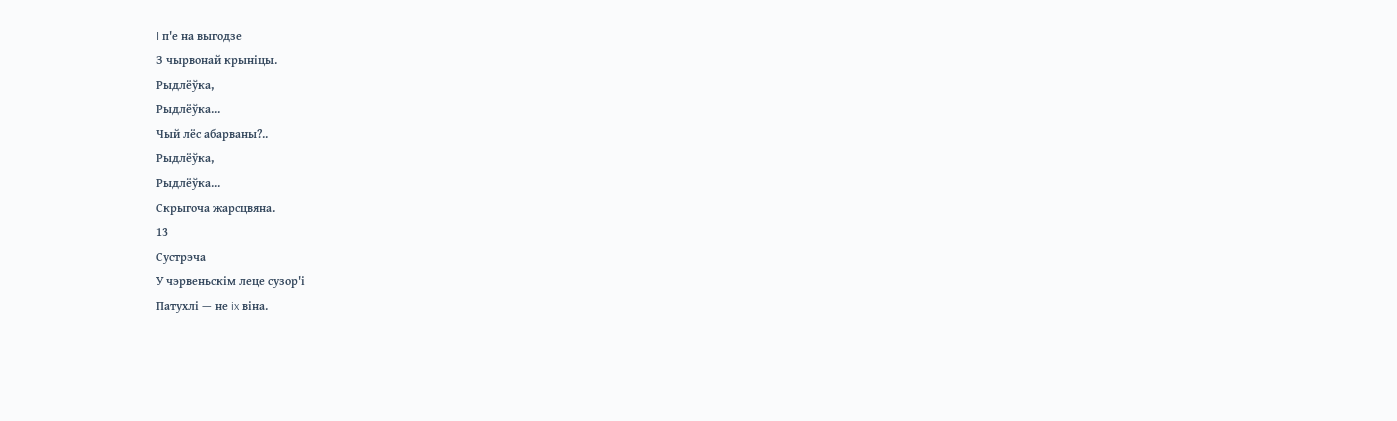I п'е на выгодзе
З чырвонай крыніцы.
Рыдлёўка,
Рыдлёўка...
Чый лёс абарваны?..
Рыдлёўка,
Рыдлёўка...
Скрыгоча жарсцвяна.
13
Сустрэча
У чэрвеньскім леце сузор'і
Патухлі — не ix віна.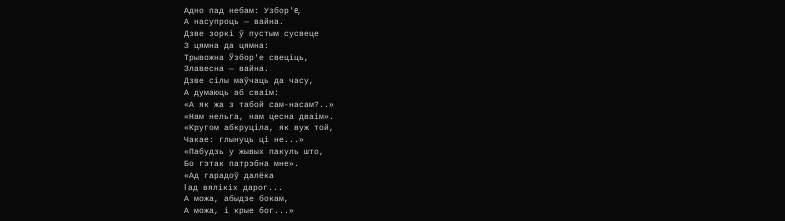Адно пад небам: Узбор'e,
А насупроць — вайна.
Дзве зоркі ў пустым сусвеце
З цямна да цямна:
Трывожна Ўзбор'е свеціць,
Злавесна — вайна.
Дзве сілы маўчаць да часу,
А думаюць аб сваім:
«А як жа з табой сам-насам?..»
«Нам нельга, нам цесна дваім».
«Кругом абкруціла, як вуж той,
Чакае: глынуць ці не...»
«Пабудзь у жывых пакуль што,
Бо гэтак патрэбна мне».
«Ад гарадоў далёка
I ад вялікіх дарог...
А можа, абыдзе бокам,
А можа, і крые бог...»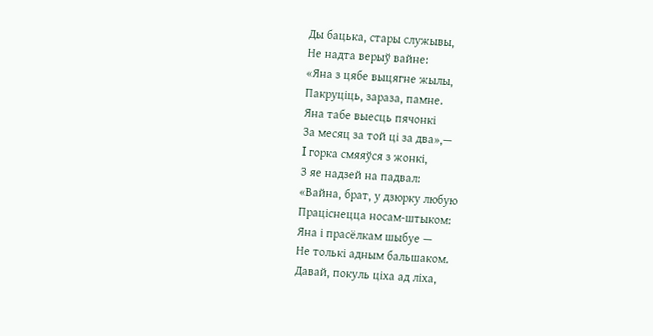Ды бацька, стары служывы,
Не надта верыў вайне:
«Яна з цябе выцягне жылы,
Пакруціць, зараза, памне.
Яна табе выесць пячонкі
За месяц за той ці за два»,—
I горка смяяўся з жонкі,
З яе надзей на падвал:
«Вайна, брат, у дзюрку любую
Праціснецца носам-штыком:
Яна і прасёлкам шыбуе —
Не толькі адным бальшаком.
Давай, покуль ціха ад ліха,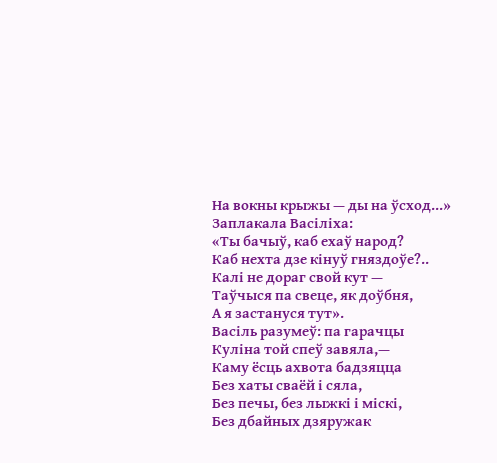На вокны крыжы — ды на ўсход...»
Заплакала Васіліха:
«Ты бачыў, каб ехаў народ?
Каб нехта дзе кінуў гняздоўе?..
Калі не дораг свой кут —
Таўчыся па свеце, як доўбня,
А я застануся тут».
Васіль разумеў: па гарачцы
Куліна той спеў завяла,—
Каму ёсць ахвота бадзяцца
Без хаты сваёй і сяла,
Без печы, без лыжкі і міскі,
Без дбайных дзяружак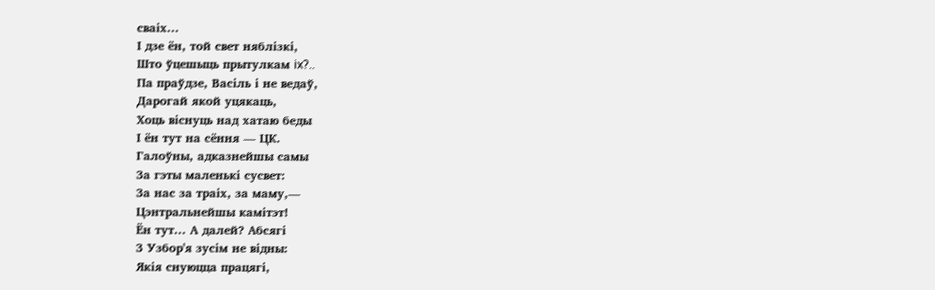сваіх...
І дзе ён, той свет няблізкі,
Што ўцешыць прытулкам ix?..
Па праўдзе, Васіль і не ведаў,
Дарогай якой уцякаць,
Хоць віснуць над хатаю беды
І ён тут на сёння — ЦК.
Галоўны, адказнейшы самы
За гэты маленькі сусвет:
За нас за траіх, за маму,—
Цэнтральнейшы камітэт!
Ён тут... А далей? Абсягі
З Узбор'я зусім не відны:
Якія снуюцца працягі,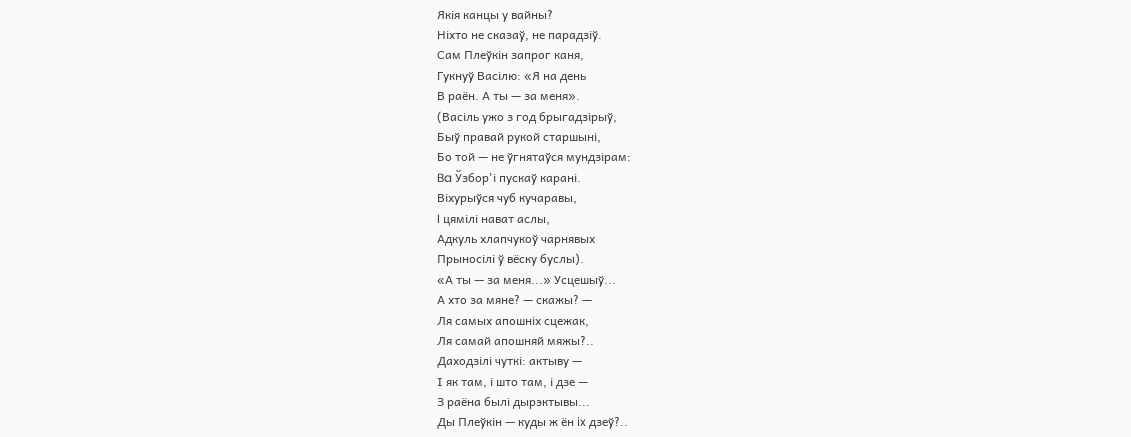Якія канцы у вайны?
Ніхто не сказаў, не парадзіў.
Сам Плеўкін запрог каня,
Гукнуў Васілю: «Я на день
В раён. А ты — за меня».
(Васіль ужо з год брыгадзірыў,
Быў правай рукой старшыні,
Бо той — не ўгнятаўся мундзірам:
Ba Ўзбор'і пускаў карані.
Віхурыўся чуб кучаравы,
I цямілі нават аслы,
Адкуль хлапчукоў чарнявых
Прыносілі ў вёску буслы).
«А ты — за меня...» Усцешыў...
А хто за мяне? — скажы? —
Ля самых апошніх сцежак,
Ля самай апошняй мяжы?..
Даходзілі чуткі: актыву —
І як там, і што там, і дзе —
З раёна былі дырэктывы...
Ды Плеўкін — куды ж ён ix дзеў?..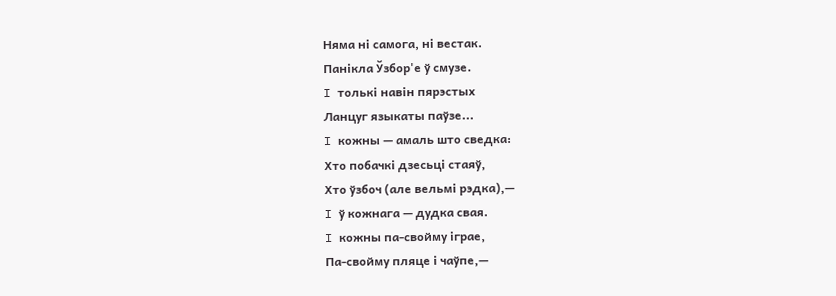Няма ні самога, ні вестак.
Панікла Ўзбор'е ў смузе.
I толькі навін пярэстых
Ланцуг языкаты паўзе...
I кожны — амаль што сведка:
Хто побачкі дзесьці стаяў,
Хто ўзбоч (але вельмі рэдка),—
I ў кожнага — дудка свая.
I кожны па-свойму іграе,
Па-свойму пляце і чаўпе,—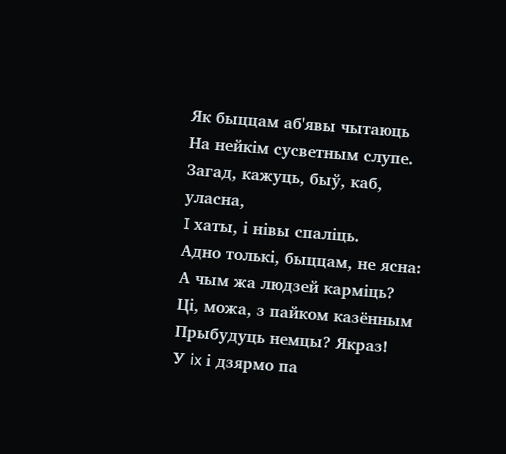Як быццам аб'явы чытаюць
На нейкім сусветным слупе.
Загад, кажуць, быў, каб, уласна,
I хаты, і нівы спаліць.
Адно толькі, быццам, не ясна:
А чым жа людзей карміць?
Ці, можа, з пайком казённым
Прыбудуць немцы? Якраз!
У ix і дзярмо па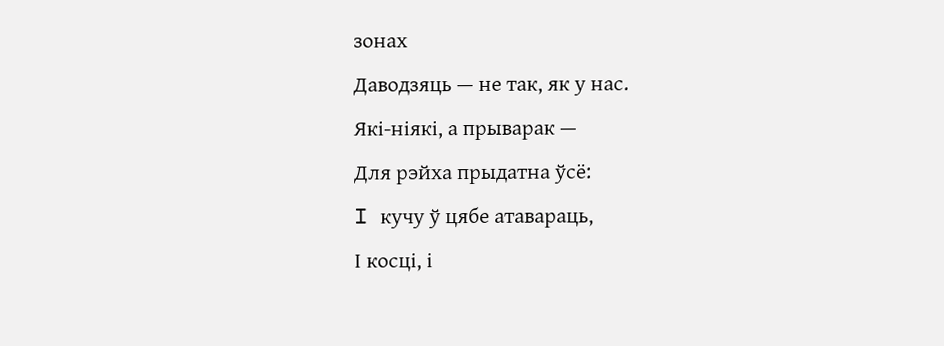зонах
Даводзяць — не так, як у нас.
Які-ніякі, а прыварак —
Для рэйха прыдатна ўсё:
I кучу ў цябе атавараць,
І косці, і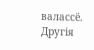валассё.
Другія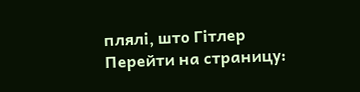плялі, што Гітлер
Перейти на страницу: